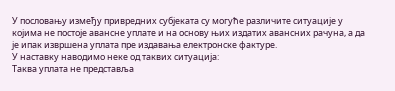У пословању између привредних субјеката су могуће различите ситуације у којима не постоје авансне уплате и на основу њих издатих авансних рачуна, а да је ипак извршена уплата пре издавања електронске фактуре.
У наставку наводимо неке од таквих ситуација:
Таква уплата не представља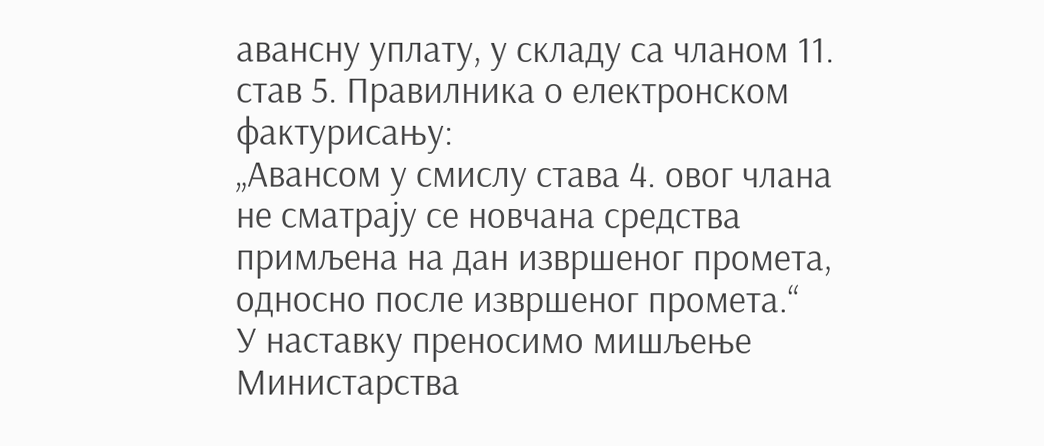авансну уплату, у складу са чланом 11. став 5. Правилника о електронском фактурисању:
„Авансом у смислу става 4. овог члана не сматрају се новчана средства примљена на дан извршеног промета, односно после извршеног промета.“
У наставку преносимо мишљење Министарства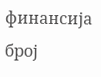финансија број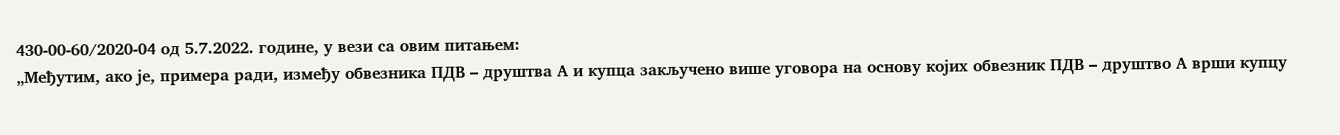430-00-60/2020-04 од 5.7.2022. године, у вези са овим питањем:
„Међутим, ако је, примера ради, између обвезника ПДВ – друштва А и купца закључено више уговора на основу којих обвезник ПДВ – друштво А врши купцу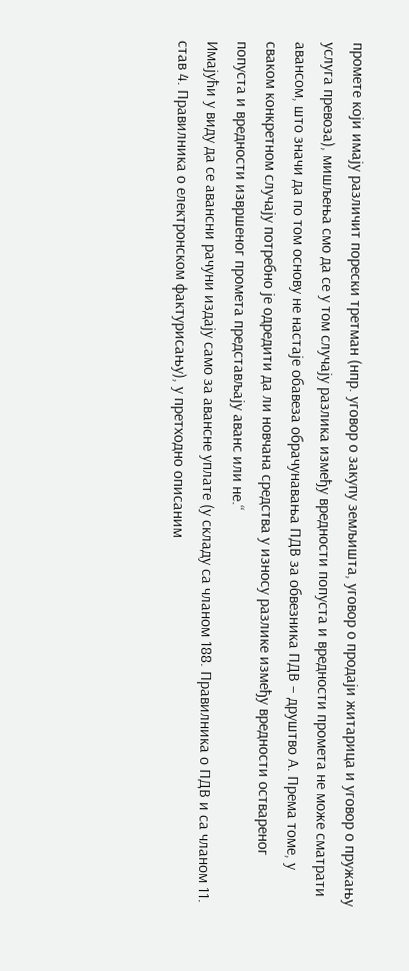промете који имају различит порески третман (нпр. уговор о закупу земљишта, уговор о продаји житарица и уговор о пружању услуга превоза), мишљења смо да се у том случају разлика између вредности попуста и вредности промета не може сматрати авансом, што значи да по том основу не настаје обавеза обрачунавања ПДВ за обвезника ПДВ – друштво А. Према томе, у сваком конкретном случају потребно је одредити да ли новчана средства у износу разлике између вредности оствареног попуста и вредности извршеног промета представљају аванс или не.“
Имајући у виду да се авансни рачуни издају само за авансне уплате (у складу са чланом 188. Правилника о ПДВ и са чланом 11. став 4. Правилника о електронском фактурисању), у претходно описаним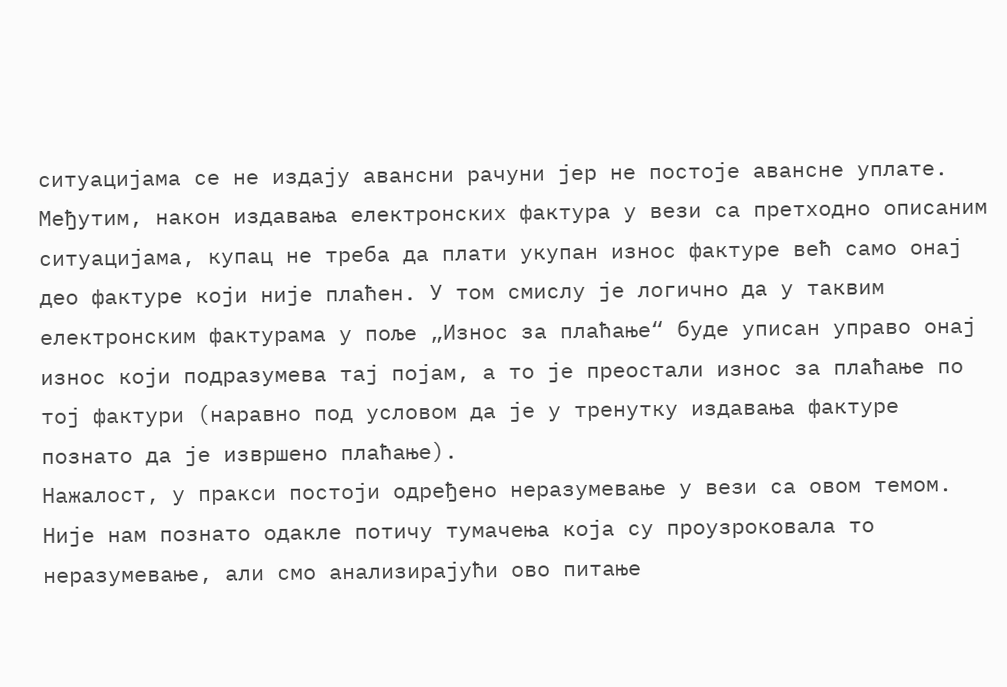ситуацијама се не издају авансни рачуни јер не постоје авансне уплате.
Међутим, након издавања електронских фактура у вези са претходно описаним ситуацијама, купац не треба да плати укупан износ фактуре већ само онај део фактуре који није плаћен. У том смислу је логично да у таквим електронским фактурама у поље „Износ за плаћање“ буде уписан управо онај износ који подразумева тај појам, а то је преостали износ за плаћање по тој фактури (наравно под условом да је у тренутку издавања фактуре познато да је извршено плаћање).
Нажалост, у пракси постоји одређено неразумевање у вези са овом темом. Није нам познато одакле потичу тумачења која су проузроковала то неразумевање, али смо анализирајући ово питање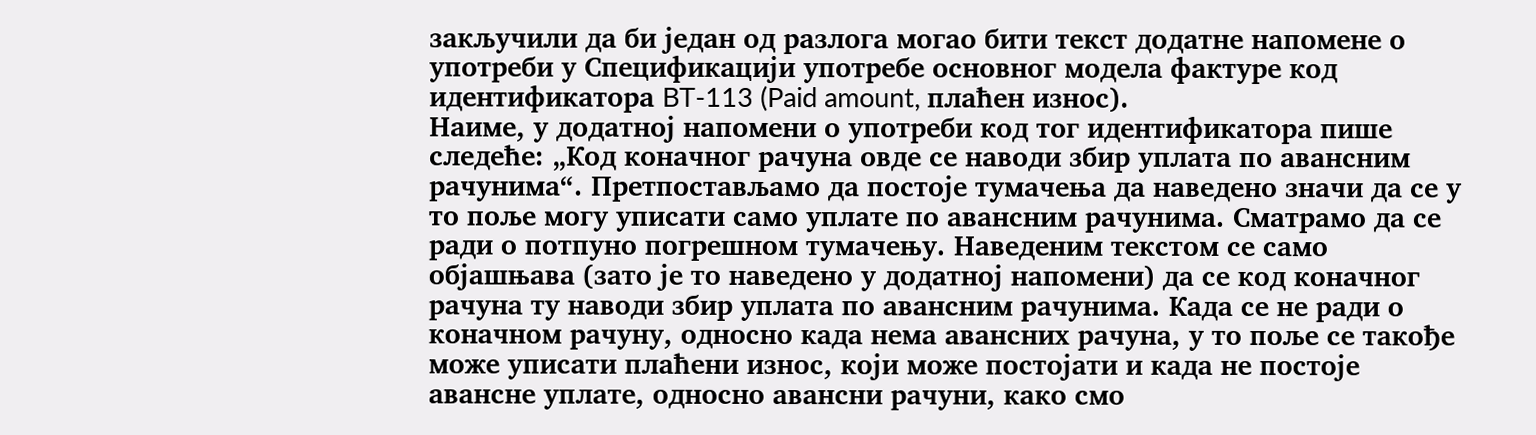закључили да би један од разлога могао бити текст додатне напомене о употреби у Спецификацији употребе основног модела фактуре код идентификатора BT-113 (Paid amount, плаћен износ).
Наиме, у додатној напомени о употреби код тог идентификатора пише следеће: „Код коначног рачуна овде се наводи збир уплата по авансним рачунима“. Претпостављамо да постоје тумачења да наведено значи да се у то поље могу уписати само уплате по авансним рачунима. Сматрамо да се ради о потпуно погрешном тумачењу. Наведеним текстом се само објашњава (зато је то наведено у додатној напомени) да се код коначног рачуна ту наводи збир уплата по авансним рачунима. Када се не ради о коначном рачуну, односно када нема авансних рачуна, у то поље се такође може уписати плаћени износ, који може постојати и када не постоје авансне уплате, односно авансни рачуни, како смо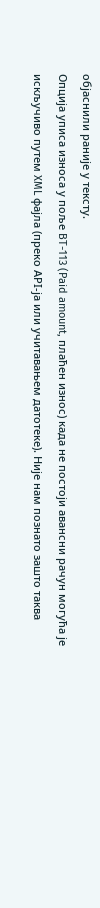објаснили раније у тексту.
Опција уписа износа у поље BT-113 (Paid amount, плаћен износ) када не постоји авансни рачун могућа је искључиво путем XML фајла (преко АPI-ја или учитавањем датотеке). Није нам познато зашто таква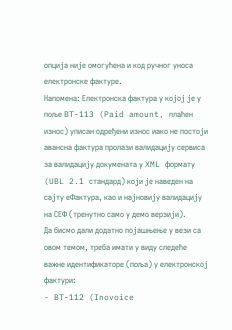опција није омогућена и код ручног уноса електронске фактуре.
Напомена: Електронска фактура у којој је у поље BT-113 (Paid amount, плаћен износ) уписан одређени износ иако не постоји авансна фактура пролази валидацију сервиса за валидацију докумената у XML формату (UBL 2.1 стандард) који је наведен на сајту еФактура, као и најновију валидацију на СЕФ (тренутно само у демо верзији).
Да бисмо дали додатно појашњење у вези са овом темом, треба имати у виду следеће важне идентификаторе (поља) у електронској фактури:
- BT-112 (Inovoice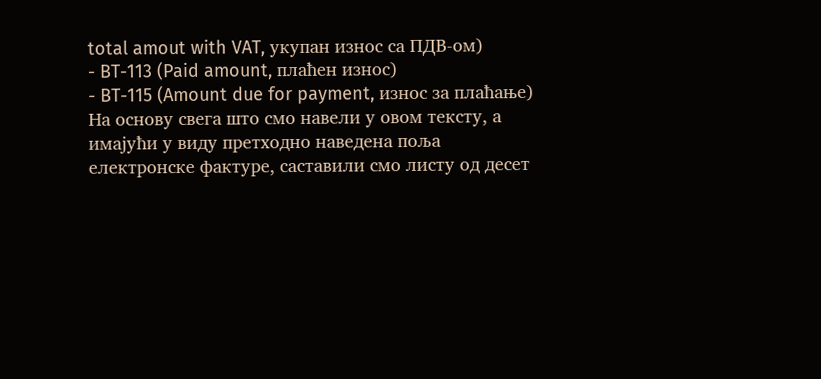total amout with VAT, укупан износ са ПДВ-ом)
- BT-113 (Paid amount, плаћен износ)
- BT-115 (Amount due for payment, износ за плаћање)
На основу свега што смо навели у овом тексту, а имајући у виду претходно наведена поља електронске фактуре, саставили смо листу од десет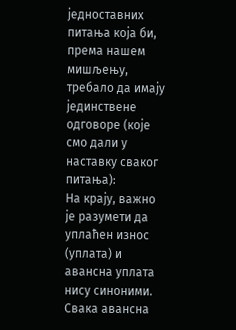једноставних питања која би, према нашем мишљењу, требало да имају јединствене одговоре (које смо дали у наставку сваког питања):
На крају, важно је разумети да уплаћен износ (уплата) и авансна уплата нису синоними. Свака авансна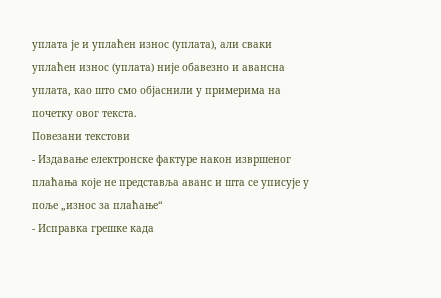уплата је и уплаћен износ (уплата), али сваки уплаћен износ (уплата) није обавезно и авансна уплата, као што смо објаснили у примерима на почетку овог текста.
Повезани текстови
- Издавање електронске фактуре након извршеног плаћања које не представља аванс и шта се уписује у поље „износ за плаћање“
- Исправка грешке када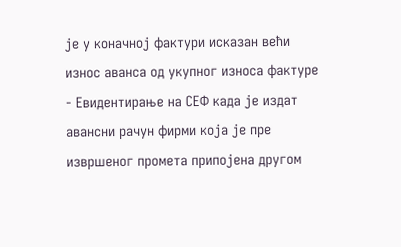је у коначној фактури исказан већи износ аванса од укупног износа фактуре
- Евидентирање на СЕФ када је издат авансни рачун фирми која је пре извршеног промета припојена другом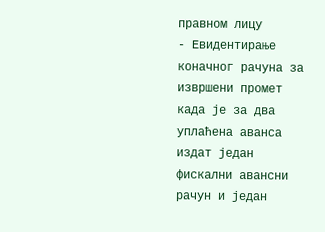правном лицу
- Евидентирање коначног рачуна за извршени промет када је за два уплаћена аванса издат један фискални авансни рачун и један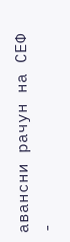авансни рачун на СЕФ
-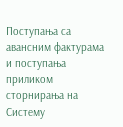Поступања са авансним фактурама и поступања приликом сторнирања на Систему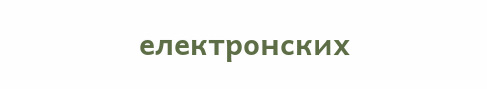електронских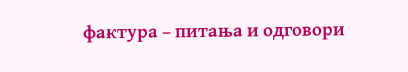фактура – питања и одговори